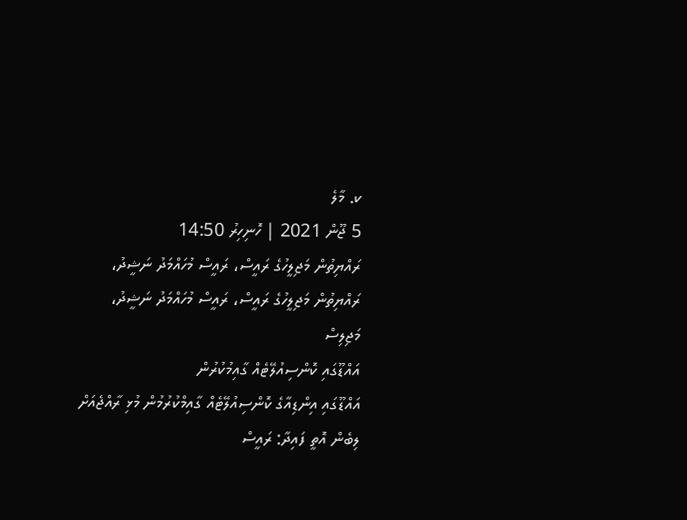ކ. މާލެ
5 ޖޫން 2021 | ހޮނިހިރު 14:50
ރައްޔިތުން މަޖިލީހުގެ ރައީސް، ރައީސް މުހައްމަދު ނަޝީދު،
ރައްޔިތުން މަޖިލީހުގެ ރައީސް، ރައީސް މުހައްމަދު ނަޝީދު،
މަޖިލިސް
އައްޑޫގައި ކޮންސިއުލޭޓެއް ގާއިމުކުރުން
އައްޑޫގައި އިންޑިއާގެ ކޮންސިއުލޭޓެއް ގާއިމްކުރުމުން މުޅި ރާއްޖެއަށް ލިބެން އޮތީ ފައިދާ: ރައީސް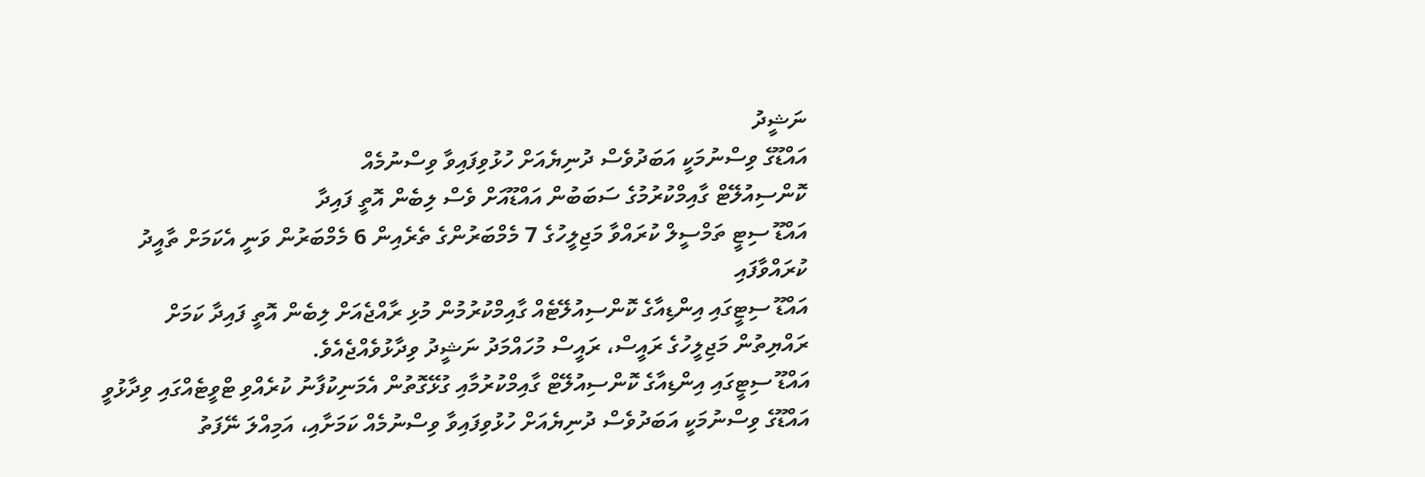ނަޝީދު
އައްޑޫގެ ވިސްނުމަކީ އަބަދުވެސް ދުނިޔެއަށް ހުޅުވިފައިވާ ވިސްނުމެއް
ކޮންސިއުލޭޓް ގާއިމްކުރުމުގެ ސަބަބުން އައްޑޫއަށް ވެސް ލިބެން އޮތީ ފައިދާ
އައްޑޫ ސިޓީ ތަމްސީލް ކުރައްވާ މަޖިލީހުގެ 7 މެމްބަރުންގެ ތެރެއިން 6 މެމްބަރުން ވަނީ އެކަމަށް ތާއީދު ކުރައްވާފައި
އައްޑޫ ސިޓީގައި އިންޑިއާގެ ކޮންސިއުލޭޓެއް ގާއިމްކުރުމުން މުޅި ރާއްޖެއަށް ލިބެން އޮތީ ފައިދާ ކަމަށް ރައްޔިތުން މަޖިލީހުގެ ރައީސް، ރައީސް މުހައްމަދު ނަޝީދު ވިދާޅުވެއްޖެއެވެ.
އައްޑޫ ސިޓީގައި އިންޑިއާގެ ކޮންސިއުލޭޓް ގާއިމްކުރުމާއި ގުޅޭގޮތުން އެމަނިކުފާނު ކުރެއްވި ޓްވީޓެއްގައި ވިދާޅުވީ އައްޑޫގެ ވިސްނުމަކީ އަބަދުވެސް ދުނިޔެއަށް ހުޅުވިފައިވާ ވިސްނުމެއް ކަމަށާއި، އަމިއްލަ ނޭފަތު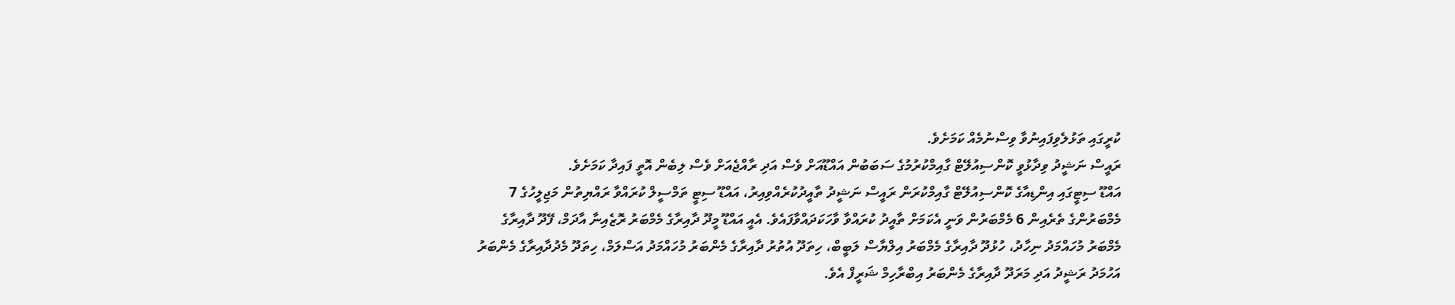ކުރީގައި ތަޅުލެވިފައިނުވާ ވިސްނުމެއް ކަމަށެވެ.
ރައީސް ނަޝީދު ވިދާޅުވީ ކޮންސިއުލޭޓް ގާއިމްކުރުމުގެ ސަބަބުން އައްޑޫއަށް ވެސް އަދި ރާއްޖެއަށް ވެސް ލިބެން އޮތީ ފައިދާ ކަމަށެވެ.
އައްޑޫ ސިޓީގައި އިންޑިއާގެ ކޮންސިއުލޭޓް ގާއިމްކުރަން ރައީސް ނަޝީދު ތާއީދުކުރެއްވިއިރު، އައްޑޫ ސިޓީ ތަމްސީލް ކުރައްވާ ރައްޔިތުން މަޖިލީހުގެ 7 މެމްބަރުންގެ ތެރެއިން 6 މެމްބަރުން ވަނީ އެކަމަށް ތާއީދު ކުރައްވާ ވާހަކަދައްވާފައެވެ. އެއީ އައްޑޫ މީދޫ ދާއިރާގެ މެމްބަރު ރޮޒެއިނާ އާދަމް، ފޭދޫ ދާއިރާގެ މެމްބަރު މުހައްމަދު ނިހާދު، ހުޅުދޫ ދާއިރާގެ މެމްބަރު އިލްޔާސް ލަބީބް، ހިތަދޫ އުތުރު ދާއިރާގެ މެންބަރު މުހައްމަދު އަސްލަމް، ހިތަދޫ މެދުދާއިރާގެ މެންބަރު އަހުމަދު ރަޝީދު އަދި މަރަދޫ ދާއިރާގެ މެންބަރު އިބްރާހިމް ޝަރީފް އެވެ.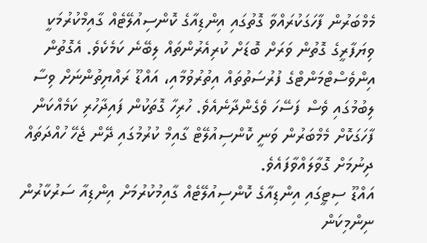މެމްބަރުން ފާހަގަކުރައްވާ ގޮތުގައި އިންޑިއާގެ ކޮންސިއުލޭޓެއް ގާއިމްކުރުމަކީ ވިޔަފާރީގެ ގޮތުން ވަރަށް ބޮޑަށް ކުރިއެރުންތައް ލިބޭނެ ކަމެކެވެ. އެގޮތުން އިންވެސްޓްމަންޓްގެ ފުރުސަތުތައް އިތުރުވުމާއި، އައްޑޫ ރައްޔިތުންނަށް ވިސާ ލިބުމުގައި ވެސް ފަސޭހަ ވެގެންދާނެއެވެ. ހުރިހާ ގޮތަކުން ފައިދާހުރި ކަމެއްކަން ފާހަގަކޮށް މެމްބަރުން ވަނީ ކޮންސިއުލޭޓް ގާއިމް ކުރުމުގައި ދޭން ޖެހޭ ހުއްދަތައް ދިނުމަށް ގޮވާލައްވާފައެވެ.
އައްޑޫ ސިޓީގައި އިންޑިއާގެ ކޮންސިއުލޭޓެއް ގާއިމުކުރުމަށް އިންޑިއާ ސަރުކާރުން ނިންމިކަން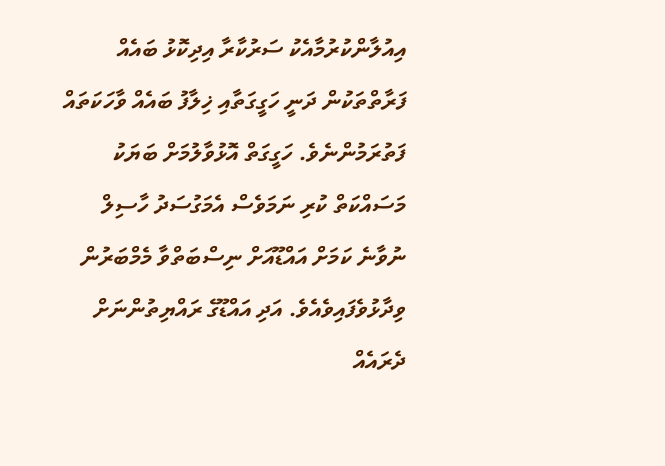އިއުލާންކުރުމާއެކު ސަރުކާރާ އިދިކޮޅު ބައެއް ފަރާތްތަކުން ދަނީ ހަގީގަތާއި ޚިލާފު ބައެއް ވާހަކަތައް ފަތުރަމުންނެވެ. ހަގީގަތް އޮޅުވާލުމަށް ބަޔަކު މަސައްކަތް ކުރި ނަމަވެސް އެމަގުސަދު ހާސިލް ނުވާނެ ކަމަށް އައްޑޫއަށް ނިސްބަތްވާ މެމްބަރުން ވިދާޅުވެފައިވެއެވެ. އަދި އައްޑޫގެ ރައްޔިތުންނަށް ދެރައެއް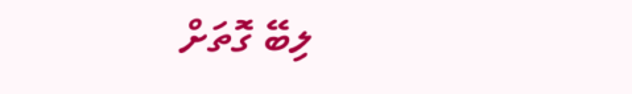ލިބޭ ގޮތަށް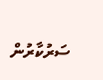ސަރުކާރުން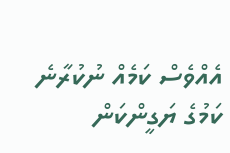އެއްވެސް ކަމެއް ނުކުރާނެ ކަމުގެ ޔަގީންކަން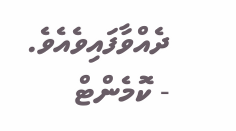ދެއްވާފައިވެއެވެ.
- ކޮމެންޓް